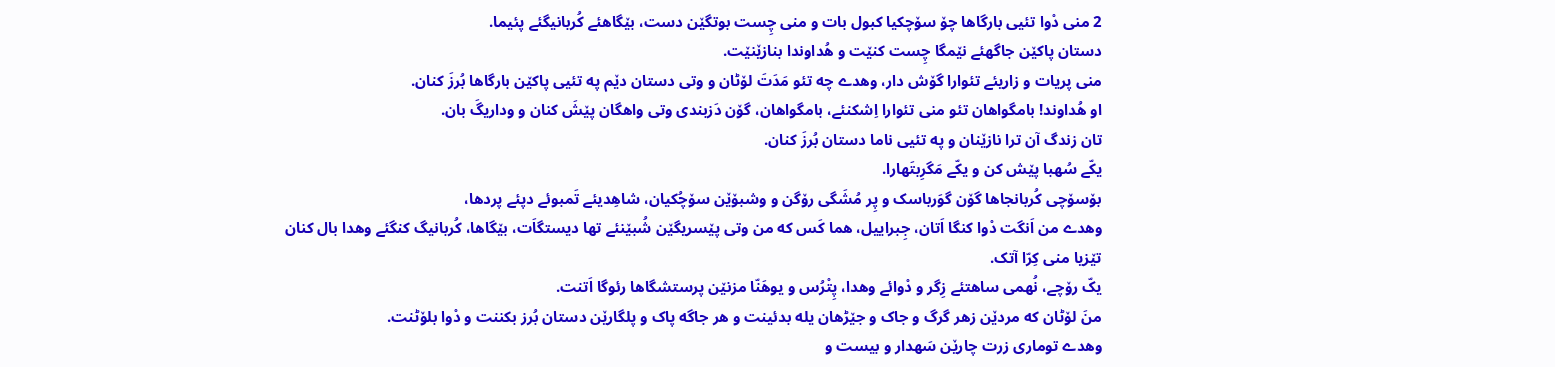2 منی دْوا تئیی بارگاها چۆ سۆچکیا کبول بات و منی چِست بوتگێن دست، بێگاهئے کُربانیگئے پئیما.
دستان پاکێن جاگهئے نێمگا چِست کنێت و هُداوندا بنازێنێت.
منی پریات و زاریئے تئوارا گۆش دار، وهدے چه تئو مَدَتَ لۆٹان و وتی دستان دێم په تئیی پاکێن بارگاها بُرزَ کنان.
او هُداوند! بامگواهان تئو منی تئوارا اِشکنئے، بامگواهان، گۆن دَزبندی وتی واهگان پێشَ کنان و وداریگَ بان.
تان زندگ آن ترا نازێنان و په تئیی ناما دستان بُرزَ کنان.
یکّے سُهبا پێش کن و یکّے مَگرِبتَهارا.
بۆسۆچی کُربانجاها گۆن گوَرباسک و پِر مُشَگی رۆگن و وشبۆێن سۆچُکیان، شاهِدیئے تَمبوئے دپئے پردها،
وهدے من اَنگت دْوا کنگا اَتان، جِبراییل، هما کَس که من وتی پێسریگێن شُبێنئے تها دیستگاَت، بێگاها، کُربانیگ کنگئے وهدا بال کنان تێزیا منی کِرّا آتک.
یکّ رۆچے، نُهمی ساهتئے زِگر و دْوائے وهدا، پِتْرُس و یوهَنّا مزنێن پرستشگاها رئوگا اَتنت.
منَ لۆٹان که مردێن زهر گرگ و جاک و جێڑهان یله بدئینت و هر جاگه پاک و پلگارێن دستان بُرز بکننت و دْوا بلۆٹنت.
وهدے توماری زرت چارێن سَهدار و بیست و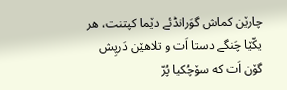چارێن کماش گوَرانڈئے دێما کپتنت، هر یکّێا چَنگے دستا اَت و تلاهێن دَرپِش گۆن اَت که سۆچُکیا پُرّ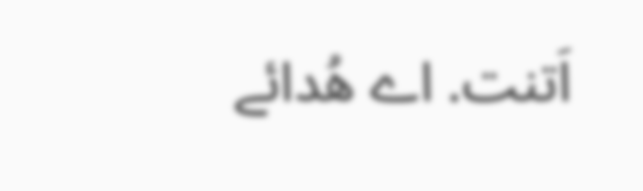اَتنت. اے هُدائے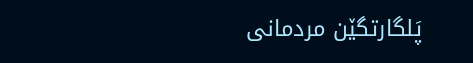پَلگارتگێن مردمانی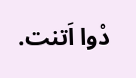دْوا اَتنت.